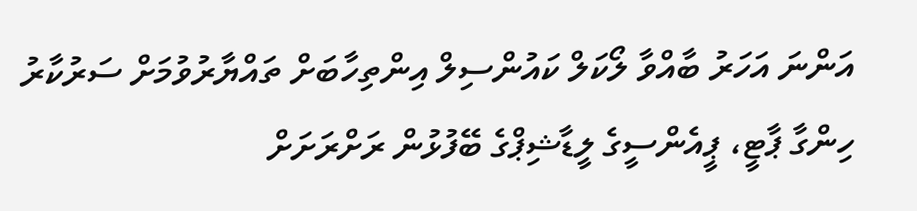އަންނަ އަހަރު ބާއްވާ ލޯކަލް ކައުންސިލް އިންތިހާބަށް ތައްޔާރުވުމަށް ސަރުކާރު ހިންގާ ޕާޓީ، ޕީއެންސީގެ ލީޑާޝިޕްގެ ބޭފުޅުން ރަށްރަށަށް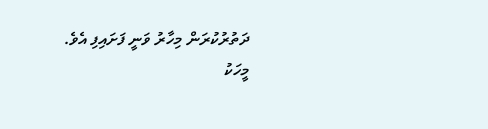ދަތުރުކުރަން މިހާރު ވަނީ ފަށައިފި އެވެ.
މީހަކު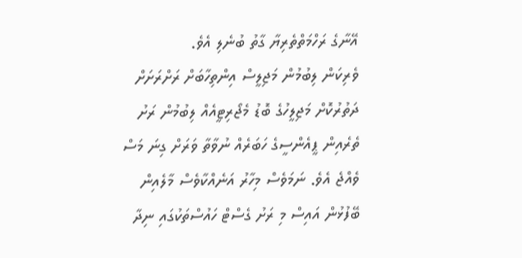އޭނާގެ ރަހްމަތްތެރިޔާ ގާތު ބުނެލި އެވެ.
ވެރިކަން ލިބުމުން މަޖިލީސް އިންތިހާބަށް ރަށްރަށަށް ދަތުރުކޮށް މަޖިލީހުގެ ބޮޑު މެޖޯރިޓީއެއް ލިބުމުން ރަށު ތެރެއިން ޕީއެންސީގެ ހަބަރެއް ނުވާތާ ވަރަށް ގިނަ މަސް ވެއްޖެ އެވެ. ނަމަވެސް މިހާރު އަނެއްކާވެސް މާލެއިން ބޭފުޅުން އައިސް މި ރަށު ގެސްޓް ހައުސްތަކުގައި ނިދާ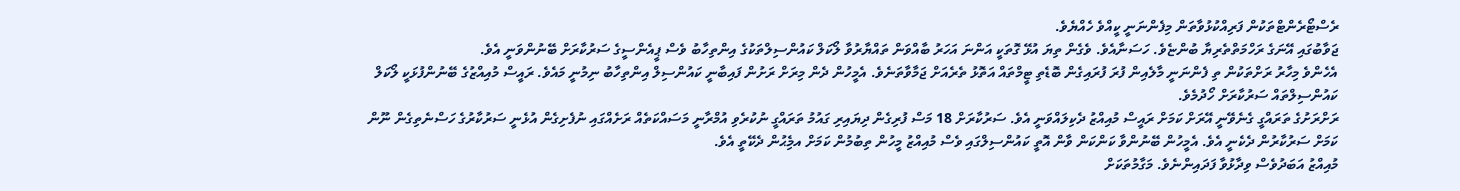ރެސްޓޯރެންޓްތަކުން ފަރިއްކުޅުވާތަން މިފެންނަނީ ކީއްވެ ހެއްޔެވެ.
ޖަވާބުގައި އޭނަގެ ރަހްމަތްތެރިޔާ ބުންޏެވެ. ހަސަނާއެވެ. ވެގެން ތިޔަ އުޅޭ ގޮތަކީ އަންނަ އަހަރު ބާއްވަން ތައްޔާރުވާ ލޯކަލް ކައުންސިލްތަކުގެ އިންތިހާބު ވެސް ޕީއެންސީގެ ސަރުކާރަށް ބޭނުންވަނީ އެވެ.
އެހެންވެ މިހާރު ރަށްތަކުން ތި ފެންނަނީ މާލެއިން ފުރަ ފުރައިގެން ބޮޑެތި ޓީމްތައް އަތޮޅު ތެރެއަށް ޖަމާވާތަނެވެ. އެމީހުން ދެން މިރަށް ރަށުން ފައިބާނީ ކައުންސިލް އިންތިހާބު ނިމުނީ މައެވެ. ރައީސް މުއިއްޒުގެ ބޭނުންފުޅަކީ ލޯކަލް ކައުންސިލްތައް ސަރުކާރަށް ހޯދުމެވެ.
ރަށްރަށުގެ ތަރައްގީ ގެނެވޭނީ އޭރަށް ކަމަށް ރައީސް މުއިއްޒު ދެކިލައްވަނީ އެވެ. ސަރުކާރަށް 18 މަސް ފުރިގެން ދިޔައިރި ގައުމު ތަރައްގީ ނުކުރެވި އުމްރާނީ މަސައްކަތެއް ރަށެއްގައި ނުފެށިގެން އުޅެނީ ސަރުކާރުގެ ހަސްނެތިގެން ނޫން ކަމަށް ސަރުކާރުން ދެކެނީ އެވެ. އެމީހުން ބޭނުންވާ ކަންކަން ވާން އޮތީ ކައުންސިލްގައި ވެސް މުއިއްޒު މީހުން ތިބުމުން ކަމަށް އމެިޙުން ދެކޭތީ އެވެ.
މުއިއްޒު އަބަދުވެސް ވިދާޅުވާ ފަދައިންނެވެ. މަގާމުތަކަށް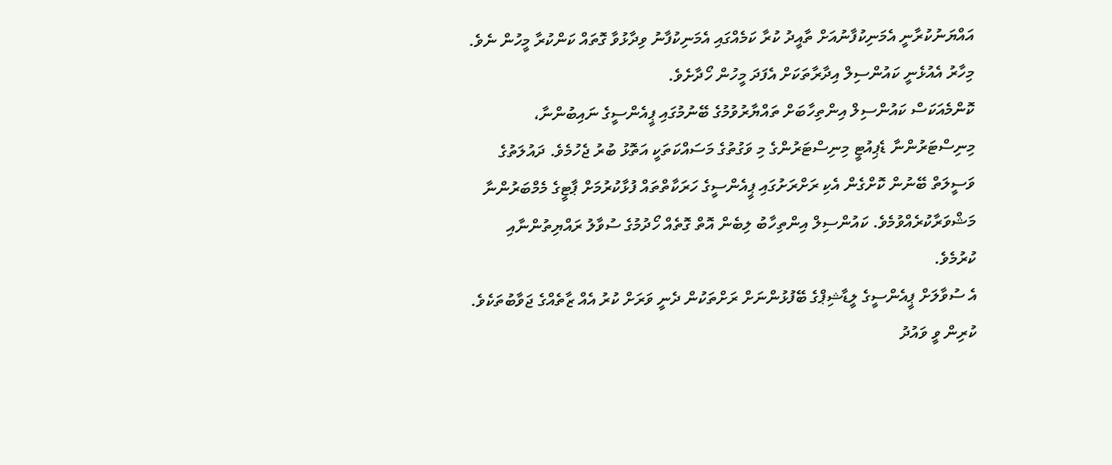އައްޔަނުކުރާނީ އެމަނިކުފާނުއަށް ތާއީދު ކުރާ ކަމެއްގައި އެމަނިކުފާނު ވިދާޅުވާ ގޮތައް ކަންކުރާ މީހުން ނެވެ. މިހާރު އެއުޅެނީ ކައުންސިލް އިދާރާތަކަށް އެފަދަ މީހުން ހޯދާށެވެ.
ކޮންމެއަކަސް ކައުންސިލް އިންތިހާބަށް ތައްޔާރުވުމުގެ ބޭނުމުގައި ޕީއެންސީގެ ނައިބުންނާ، މިނިސްޓަރުންނާ ޑެޕިއުޓީ މިނިސްޓަރުންގެ މި ވަގުތުގެ މަސައްކަތަކީ އަތޮޅު ބުރު ޖެހުމެވެ. ދައުލަތުގެ ވަސީލަތް ބޭނުން ކޮށްގެން އެކި ރަށްރަށުގައި ޕީއެންސީގެ ހަރަކާތްތައް ފުޅާކުރުމަށް ޕާޓީގެ މެމްބަރުންނާ މަޝްވަރާކުރެއްވުމެވެ. ކައުންސިލް އިންތިހާބު ލިބެން އޮތް ގޮތެއް ހޯދުމުގެ ސުވާލު ރައްޔިތުންނާއި ކުރުމެވެ.
އެ ސުވާލަށް ޕީއެންސީގެ ލީޑާޝިޕްގެ ބޭފުޅުންނަށް ރަށްތަކުން ދެނީ ވަރަށް ކުރު އެއް ޒާތެއްގެ ޖަވާބުތަކެވެ. ކުރިން ވީ ވައުދު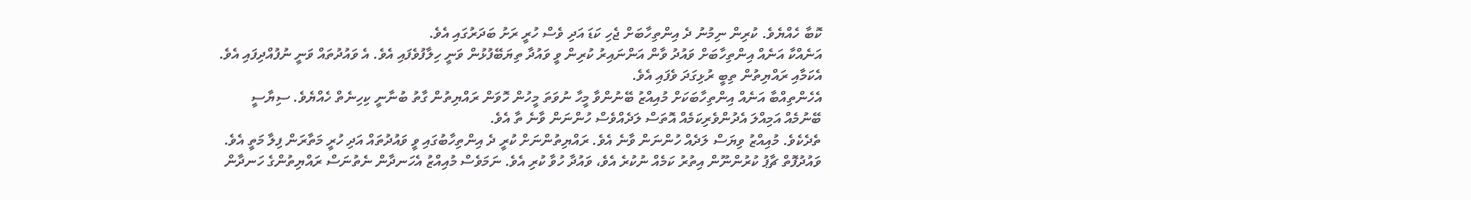ކޮބާ ހެއްޔެވެ. ކުރިން ނިމުނު ދެ އިންތިހާބަށް ޖެހި ކަޑަ އަދި ވެސް ހުރީ ރަށު ބަދަރުގައި އެވެ.
އަނެއްކާ އަނެއް އިންތިހާބަށް ވައުދު ވާން އަންނައިރު ކުރިން ވީ ވައުދާ ތިޔަބޭފުޅުން ވަނީ ހިލާފުވެފައި އެވެ. އެ ވައުދުތައް ވަނީ ނުފުއްދިފައި އެވެ. އެކަމާއި ރައްޔިތުން ތިބީ ރުޅިގަދަ ވެފައި އެވެ.
އެހެންތިއްބާ އަނެއް އިންތިހާބަކަށް މުއިއްޒު ބޭނުންވާ މީހާ ނުވަތަ މީހުން ހޮވަން ރައްޔިތުން ގާތު ބުނާނީ ކިހިނެތް ހެއްޔެވެ. ސިޔާސީ ބޭނުމެއް އަމިއްލަ އެދުންވެރިކަމެއް އޮތަސް ލަދެއްވެސް ހުންނަން ވާނެ ތާ އެވެ.
ތެދެކެވެ. މުއިއްޒު ވިޔަސް ލަދެއް ހުންނަން ވާނެ އެވެ. ރައްޔިތުންނަށް ކުރީ ދެ އިންތިހާބުގައި ވީ ވައުދުތައް އަދި ހުރީ މަތާރަން ފިލާ މަތީ އެވެ. ވައުދުފޮތް ޗާޕު ކުރުންނޫން އިތުރު ކަމެއް ނުކުރެ އެވެ، ވައުދާ ހުވާ ކުރި އެވެ. ނަމަވެސް މުއިއްޒު އެހަނދާން ނެތުނަސް ރައްޔިތުންގެ ހަނދާން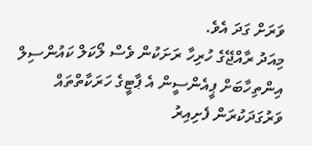ވަރަށް ގަދަ އެވެ.
މިއަދު ރާއްޖޭގެ ހުރިހާ ރަށަކުން ވެސް ލޯކަލް ކައުންސިލް އިންތިހާބަށް ޕީއެންސީން އެ ޕާޓީގެ ހަރަކާތްތައް ވަރުގަދަކުރަން ފެށިއިރު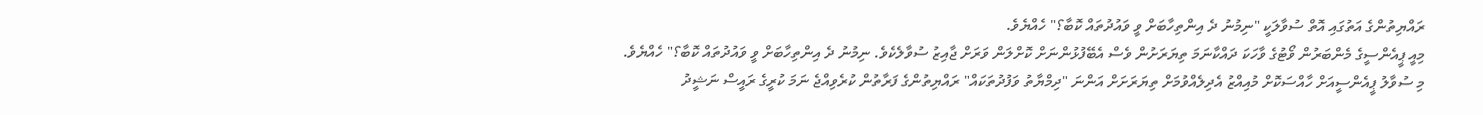ރައްޔިތުންގެ އަތުގައި އޮތް ސުވާލަކީ "ނިމުނު ދެ އިންތިހާބަށް ވީ ވައުދުތައް ކޮބާ؟" ހެއްޔެވެ.
މިއީ ޕީއެންސީގެ މެންބަރުން ވޯޓުގެ ވާހަކަ ދައްކާނަމަ ތިޔަރަށުން ވެސް އެބޭފުޅުންނަށް ކޮށްލަން ވަރަށް ޖާއިޒު ސުވާލެކެވެ. ނިމުނު ދެ އިންތިހާބަށް ވީ ވައުދުތައް ކޮބާ؟" ހެއްޔެވެ.
މި ސުވާލު ޕީއެންސީއަށް ހާއްސަކޮށް މުއިއްޒު އެދިލެއްވުމަށް ތިޔަރަށަށް އަންނަ "ދިމްޔާތު ވަފުދުތަކައް" ރައްޔިތުންގެ ފަރާތުން ކުރެވިއްޖެ ނަމަ ކުރީގެ ރައީސް ނަޝީދު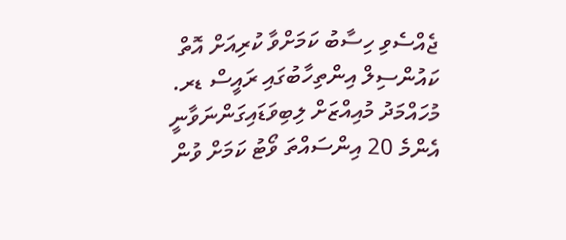ޖެއްސެވި ހިސާބު ކަމަށްވާ ކުރިއަށް އޮތް ކައުންސިލް އިންތިހާބުގައި ރައީސް ޑރ. މުހައްމަދު މުއިއްޒަށް ލިބިވަޑައިގަންނަވާނީ އެންމެ 20 އިންސައްތަ ވޯޓު ކަމަށް ވުން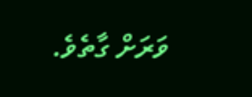ވަރަށް ގާތެވެ.